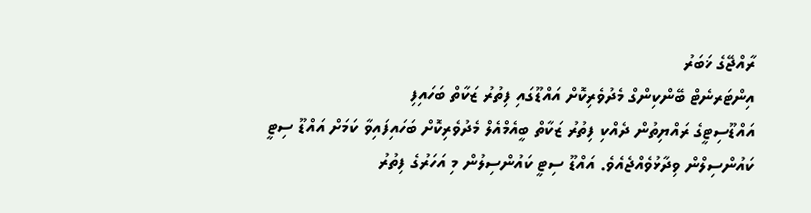ރާއްޖޭގެ ޚަބަރު
އިންޓަރނެޓް ބޭންކިންގް މެދުވެރިކޮށް އައްޑޫގައި ފިތުރު ޒަކާތް ބަހައިފި
އައްޑޫސިޓީގެ ރައްޔިތުން ދެއްކި ފިތުރު ޒަކާތް ބީއެމްއެލް މެދުވެރިކޮށް ބަހައިފައިވާ ކަމަށް އައްޑޫ ސިޓީ ކައުންސިލްން ވިދާޅުވެއްޖެއެވެ. އައްޑޫ ސިޓީ ކައުންސިލުން މި އަހަރުގެ ފިތުރު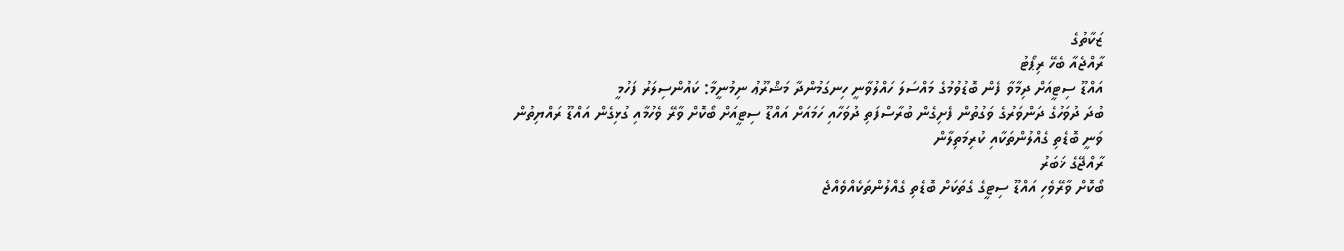ޒަކާތުގެ
ރާއްޖެއާ ބެހޭ ރިޕޯޓު
އައްޑޫ ސިޓީއަށް ދިމާވާ ފެން ބޮޑުވުމުގެ މައްސަލަ ހައްލުވާނީ ހިނގަމުންދާ މަޝްރޫޢު ނިމުނީމާ: ކައުންސިލަރު ފަހުމީ
ބުދަ ދުވަހުގެ ދަންވަރުގެ ވަގުތުން ފެށިގެން ބުރާސްފަތި ދުވަހާއި ހަމައަށް އައްޑޫ ސިޓީއަށް ބޯކޮށް ވާރޭ ވެހުމާއި ގުޅިގެން އައްޑޫ ރައްޔިތުން ވަނީ ބޮޑެތި ގެއްލުންތަކާއި ކުރިމަތިލާން
ރާއްޖޭގެ ޚަބަރު
ބޯކޮށް ވާރޭވެހި އައްޑޫ ސިޓީގެ ގެތަކަށް ބޮޑެތި ގެއްލުންތަކެއްވެއްޖެ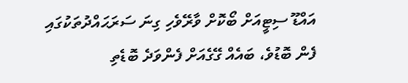އައްޑޫ ސިޓީއަށް ބޯކޮށް ވާރޭވެހި ގިނަ ސަރަޙައްދުތަކުގައި ފެން ބޮޑުވެ، ބައެއް ގޭގެއަށް ފެންވަދެ ބޮޑެތި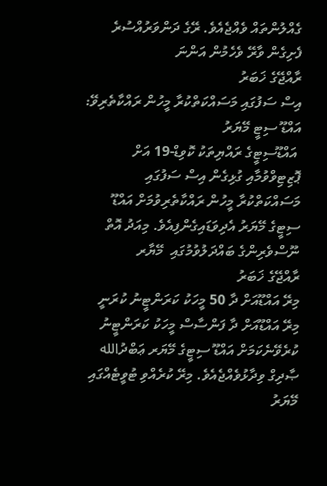ގެއްލުންތައް ވެއްޖެއެވެ. ރޭގެ ދަންވަރުއްސުރެ ފެށިގެން ވާރޭ ވެހެމުން އަންނަ
ރާއްޖޭގެ ޚަބަރު
އިސް ސަފުގައި މަސައްކަތްކުރާ މީހުން ރައްކާތެރިވޭ: އައްޑޫ ސިޓީ މޭޔަރު
 އައްޑޫސިޓީގެ ރައްޔިތަކު ކޮވިޑް-19 އަށް ޕޮޒިޓިވްވުމާއި ގުޅިގެން އިސް ސަފުގައި މަސައްކަތްކުރާ މީހުން ރައްކާތެރިވުމަށް އައްޑޫ ސިޓީގެ މޭޔަރު އެދިވަޑައިގެންފިއެވެ. މިއަދު އޮތް ނޫސްވެރިންގެ ބައްދަލުވުމުގައި  މޭޔާރ
ރާއްޖޭގެ ޚަބަރު
މިރޭ އައްޑޫއަށް ދާ 50 މީހަކު ކަރަންޓީނު ކުރަނީ
މިރޭ އައްޑޫއަށް ދާ ފަންސާސް މީހަކު ކަރަންޓީނު ކުރެވޭނެކަމަށް އައްޑޫ ސިޓީގެ މޭޔަރ ޢަބްދުالله ޞާދިގް ވިދާޅުވެއްޖެއެވެ. މިރޭ ކުރެއްވި ޓުވީޓެއްގައި މޭޔަރު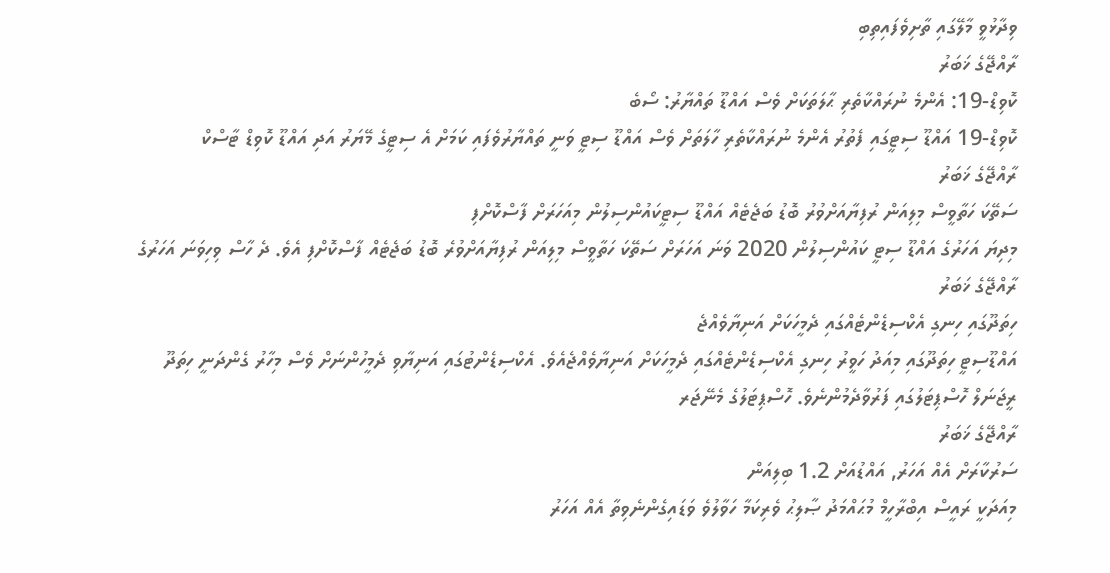ވިދާޅުވީ މާލޭގައި ތާށިވެފައިތިބި
ރާއްޖޭގެ ޚަބަރު
ކޮވިޑް-19: އެންމެ ނުރައްކާތެރި ޙާލަތަކަށް ވެސް އައްޑޫ ތައްޔާރު: ސޯބެ
ކޮވިޑް-19 އައްޑޫ ސިޓީގައި ފެތުރު އެންމެ ނުރައްކާތެރި ހާލަތަށް ވެސް އައްޑޫ ސިޓީ ވަނީ ތައްޔާރުވެފައި ކަމަށް އެ ސިޓީގެ މޭޔަރު އަދި އައްޑޫ ކޮވިޑް ޓާސްކް
ރާއްޖޭގެ ޚަބަރު
ސަތޭކަ ހަތާވީސް މިލިއަން ރުފިޔާއަށްވުރު ބޮޑު ބަޖެޓެއް އައްޑޫ ސިޓީކައުންސިލުން މިއަހަރަށް ފާސްކޮށްފި
މިދިޔަ އަހަރުގެ އައްޑޫ ސިޓީ ކައުންސިލުން 2020 ވަނަ އަހަރަށް ސަތޭކަ ހަތާވީސް މިލިއަން ރުފިޔާއަށްވުރެ ބޮޑު ބަޖެޓެއް ފާސްކޮށްފި އެވެ. ދެ ހާސް ވިހިވަނަ އަހަރުގެ
ރާއްޖޭގެ ޚަބަރު
ހިތަދޫގައި ހިނގި އެކްސިޑެންޓެއްގައި ދެމީހަކަށް އަނިޔާވެއްޖެ
އައްޑޫސިޓީ ހިތަދޫގައި މިއަދު ހަވީރު ހިނގި އެކްސިޑެންޓެއްގައި ދެމީހަކަށް އަނިޔާވެއްޖެއެވެ. އެކްސިޑެންޓުގައި އަނިޔާވި ދެމީހުންނަށް ވެސް މިހާރު ގެންދަނީ ހިތަދޫ ރީޖަނަލް ހޮސްޕިޓަލުގައި ފަރުވާދެމުންނެވެ. ހޮސްޕިޓަލުގެ މެނޭޖަރ
ރާއްޖޭގެ ޚަބަރު
ސަރުކާރަށް އެއް އަހަރު, އައްޑުއަށް 1.2 ބިލިއަން
މިއަދަކީ ރައީސް އިބްރާހީމް މުޙައްމަދު ޞާލިޙު ވެރިކަމާ ހަވާލުވެ ވަޑައިގެންނެވިތާ އެއް އަހަރު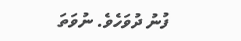ފުނު ދުވަހެވެ. ނުވަތަ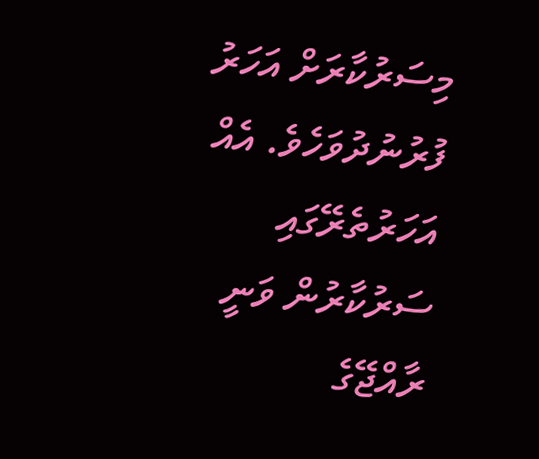މިސަރުކާރަށް އަހަރު ފުރުނުދުވަހެވެ. އެއް އަހަރުތެރޭގައި ސަރުކާރުން ވަނީ
ރާއްޖޭގެ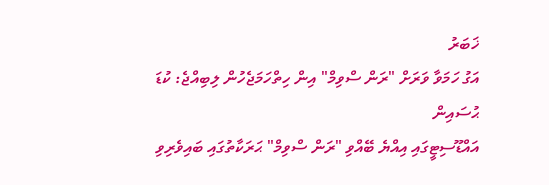ޚަބަރު
އަގު ހަމަވާ ވަރަށް "ރަން ސްވިމް" އިން ހިތްހަމަޖެހުން ލިބިއްޖެ: ކުޑަ ޙުސައިން
އައްޑޫސިޓީގައި އިއްޔެ ބޭއްވި "ރަން ސްވިމް" ޙަރަކާތުގައި ބައިވެރިވި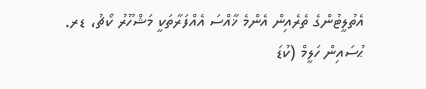އެތުލީޓުންގެ ތެރެއިން އެންމެ ޚާއްސަ އެއްފަރާތަކީ މަޝްހޫރު ކޯޗު، ޑރ. ޙުސައިން ހަލީމް (ކުޑަ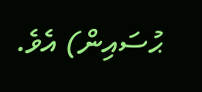ޙުސައިން) އެވެ.